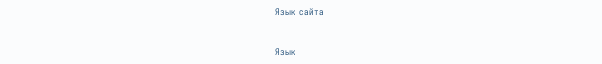Язык сайта



Язык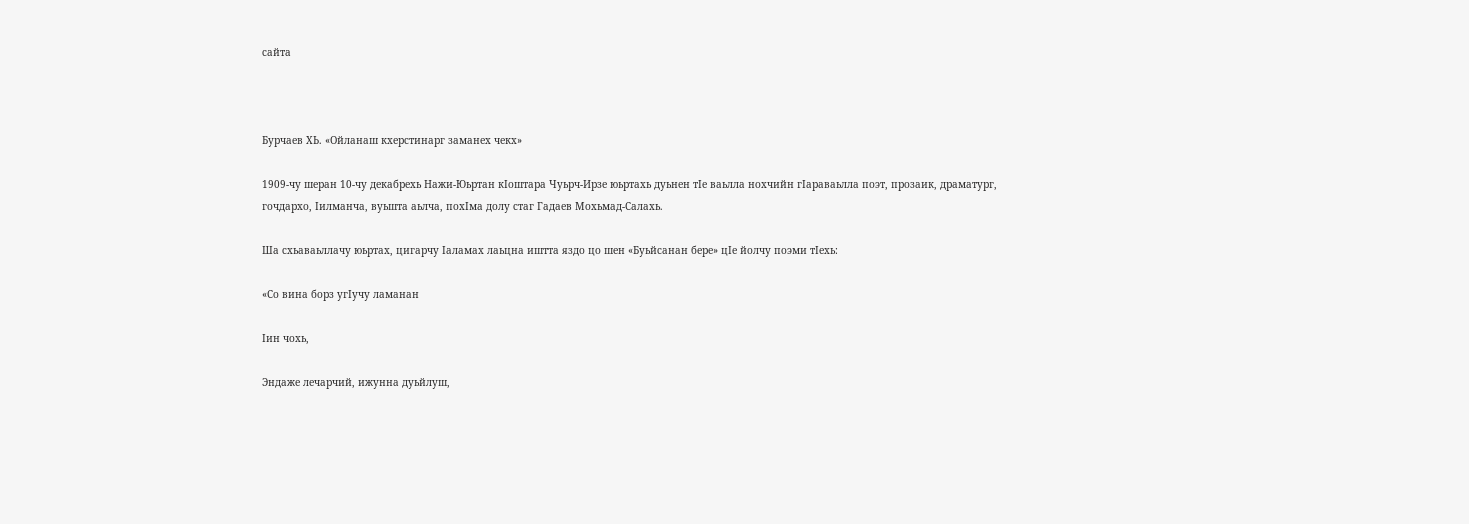сайта



Бурчаев ХЬ. «Ойланаш кхерстинарг заманех чекх»

1909-чу шеран 10-чу декабрехь Нажи-Юьртан кIоштара Чуьрч-Ирзе юьртахь дуьнен тIе ваьлла нохчийн гIараваьлла поэт, прозаик, драматург, гочдархо, Iилманча, вуьшта аьлча, похIма долу стаг Гадаев Мохьмад-Салахь.

Ша схьаваьллачу юьртах, цигарчу Iаламах лаьцна иштта яздо цо шен «Буьйсанан бере» цIе йолчу поэми тIехь:

«Со вина борз угIучу ламанан

Iин чохь,

Эндаже лечарчий, ижунна дуьйлуш,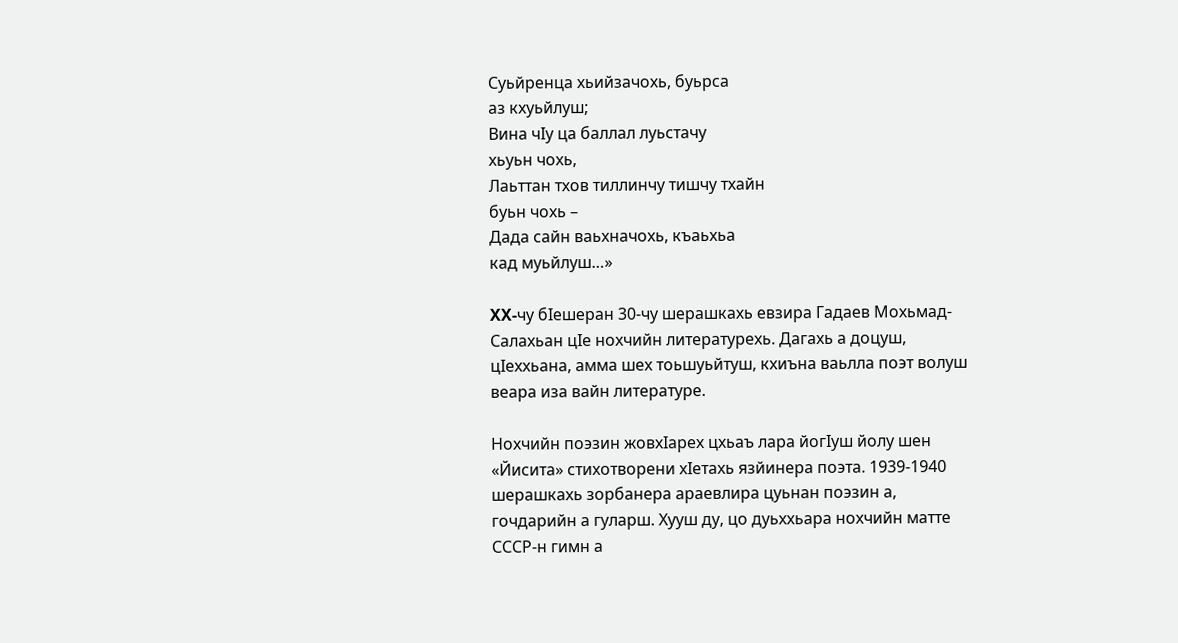Суьйренца хьийзачохь, буьрса
аз кхуьйлуш;
Вина чIу ца баллал луьстачу
хьуьн чохь,
Лаьттан тхов тиллинчу тишчу тхайн
буьн чохь –
Дада сайн ваьхначохь, къаьхьа
кад муьйлуш…»

XX-чу бIешеран 30-чу шерашкахь евзира Гадаев Мохьмад-Салахьан цIе нохчийн литературехь. Дагахь а доцуш, цIеххьана, амма шех тоьшуьйтуш, кхиъна ваьлла поэт волуш веара иза вайн литературе.

Нохчийн поэзин жовхIарех цхьаъ лара йогIуш йолу шен «Йисита» стихотворени хIетахь язйинера поэта. 1939-1940 шерашкахь зорбанера араевлира цуьнан поэзин а, гочдарийн а гуларш. Хууш ду, цо дуьххьара нохчийн матте СССР-н гимн а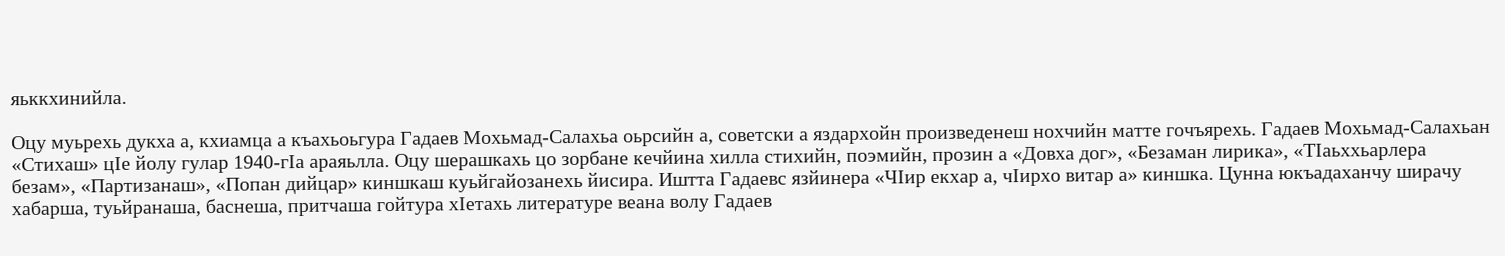яьккхинийла.

Оцу муьрехь дукха а, кхиамца а къахьоьгура Гадаев Мохьмад-Салахьа оьрсийн а, советски а яздархойн произведенеш нохчийн матте гочъярехь. Гадаев Мохьмад-Салахьан «Стихаш» цIе йолу гулар 1940-гIа араяьлла. Оцу шерашкахь цо зорбане кечйина хилла стихийн, поэмийн, прозин а «Довха дог», «Безаман лирика», «ТIаьххьарлера безам», «Партизанаш», «Попан дийцар» киншкаш куьйгайозанехь йисира. Иштта Гадаевс язйинера «ЧIир екхар а, чIирхо витар а» киншка. Цунна юкъадаханчу ширачу хабарша, туьйранаша, баснеша, притчаша гойтура хIетахь литературе веана волу Гадаев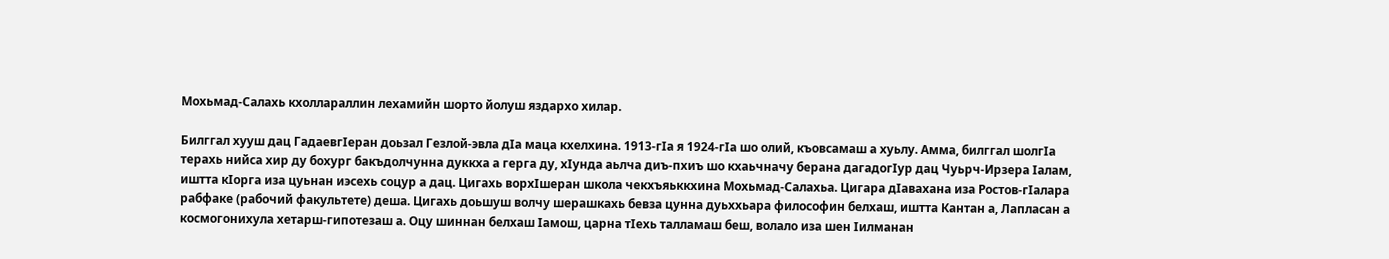Мохьмад-Салахь кхоллараллин лехамийн шорто йолуш яздархо хилар.

Билггал хууш дац ГадаевгIеран доьзал Гезлой-эвла дIа маца кхелхина. 1913-гIа я 1924-гIа шо олий, къовсамаш а хуьлу. Амма, билггал шолгIа терахь нийса хир ду бохург бакъдолчунна дуккха а герга ду, хIунда аьлча диъ-пхиъ шо кхаьчначу берана дагадогIур дац Чуьрч-Ирзера Iалам, иштта кIорга иза цуьнан иэсехь соцур а дац. Цигахь ворхIшеран школа чекхъяьккхина Мохьмад-Салахьа. Цигара дIавахана иза Ростов-гIалара рабфаке (рабочий факультете) деша. Цигахь доьшуш волчу шерашкахь бевза цунна дуьххьара философин белхаш, иштта Кантан а, Лапласан а космогонихула хетарш-гипотезаш а. Оцу шиннан белхаш Iамош, царна тIехь талламаш беш, волало иза шен Iилманан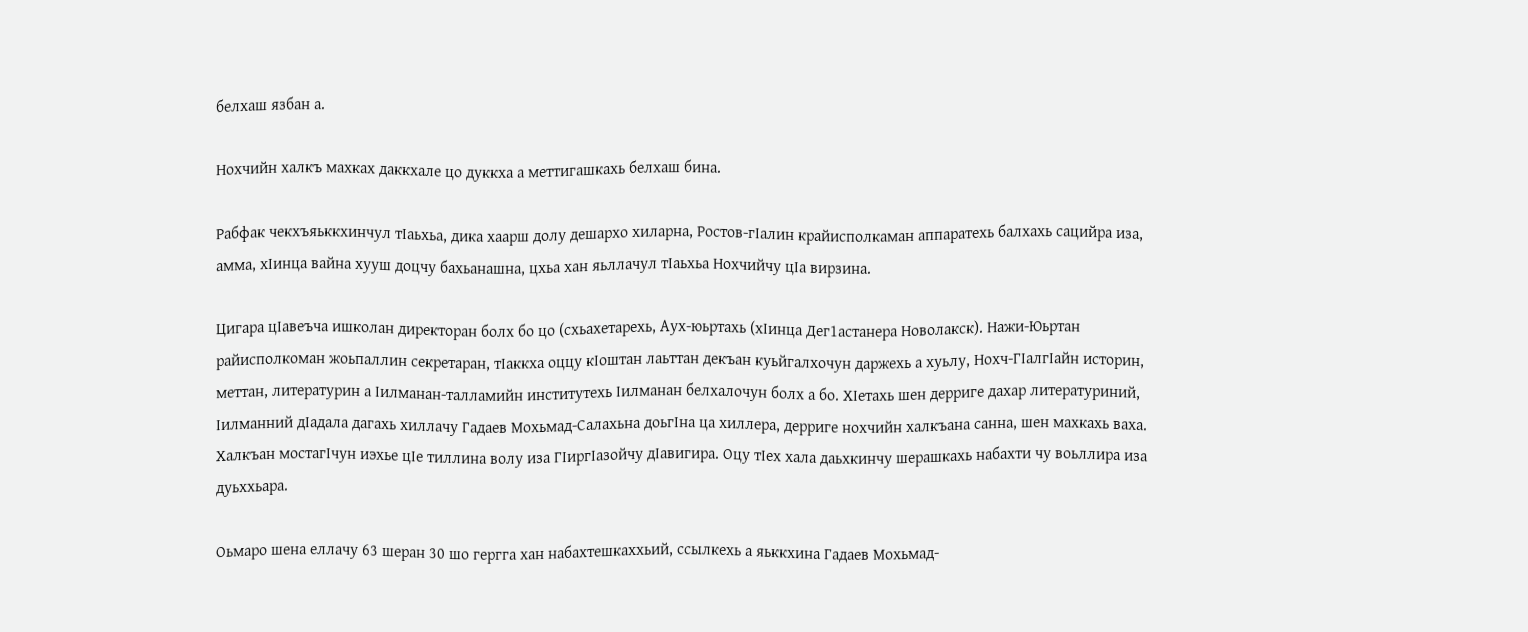белхаш язбан а.

Нохчийн халкъ махках даккхале цо дуккха а меттигашкахь белхаш бина.

Рабфак чекхъяьккхинчул тIаьхьа, дика хаарш долу дешархо хиларна, Ростов-гIалин крайисполкаман аппаратехь балхахь сацийра иза, амма, хIинца вайна хууш доцчу бахьанашна, цхьа хан яьллачул тIаьхьа Нохчийчу цIа вирзина.

Цигара цIавеъча ишколан директоран болх бо цо (схьахетарехь, Аух-юьртахь (хIинца Дег1астанера Новолакск). Нажи-Юьртан райисполкоман жоьпаллин секретаран, тIаккха оццу кIоштан лаьттан декъан куьйгалхочун даржехь а хуьлу, Нохч-ГIалгIайн историн, меттан, литературин а Iилманан-талламийн институтехь Iилманан белхалочун болх а бо. ХIетахь шен дерриге дахар литературиний, Iилманний дIадала дагахь хиллачу Гадаев Мохьмад-Салахьна доьгIна ца хиллера, дерриге нохчийн халкъана санна, шен махкахь ваха. Халкъан мостагIчун иэхье цIе тиллина волу иза ГIиргIазойчу дIавигира. Оцу тIех хала даьхкинчу шерашкахь набахти чу воьллира иза дуьххьара.

Оьмаро шена еллачу 63 шеран 30 шо гергга хан набахтешкаххьий, ссылкехь а яьккхина Гадаев Мохьмад-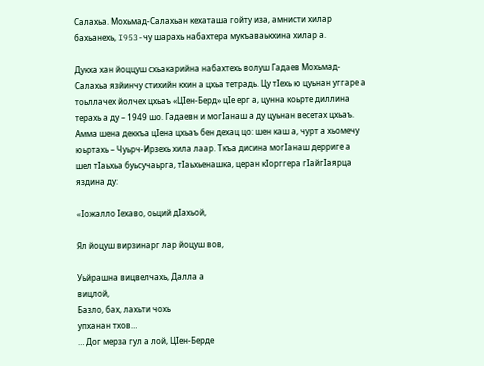Салахьа. Мохьмад-Салахьан кехаташа гойту иза, амнисти хилар бахьанехь, I953-чу шарахь набахтера мукъаваькхина хилар а.

Дукха хан йоццуш схьакарийна набахтехь волуш Гадаев Мохьмад-Салахьа язйинчу стихийн кхин а цхьа тетрадь. Цу тIехь ю цуьнан уггаре а тоьллачех йолчех цхьаъ «ЦIен-Берд» цIе ерг а, цунна коьрте диллина терахь а ду – 1949 шо. Гадаевн и могIанаш а ду цуьнан весетах цхьаъ. Амма шена деккъа цIена цхьаъ бен дехац цо: шен каш а, чурт а хьомечу юьртахь – Чуьрч-Ирзехь хила лаар. Ткъа дисина могIанаш дерриге а шел тIаьхьа буьсучаьрга, тIаьхьенашка, церан кIорггера гIайгIаярца яздина ду:

«Iожалло Iехаво, оьций дIахьой,

Ял йоцуш вирзинарг лар йоцуш вов,

Уьйрашна вицвелчахь, Далла а
вицлой,
Базло, бах, лахьти чохь
упханан тхов…
… Дог мерза гул а лой, ЦIен-Берде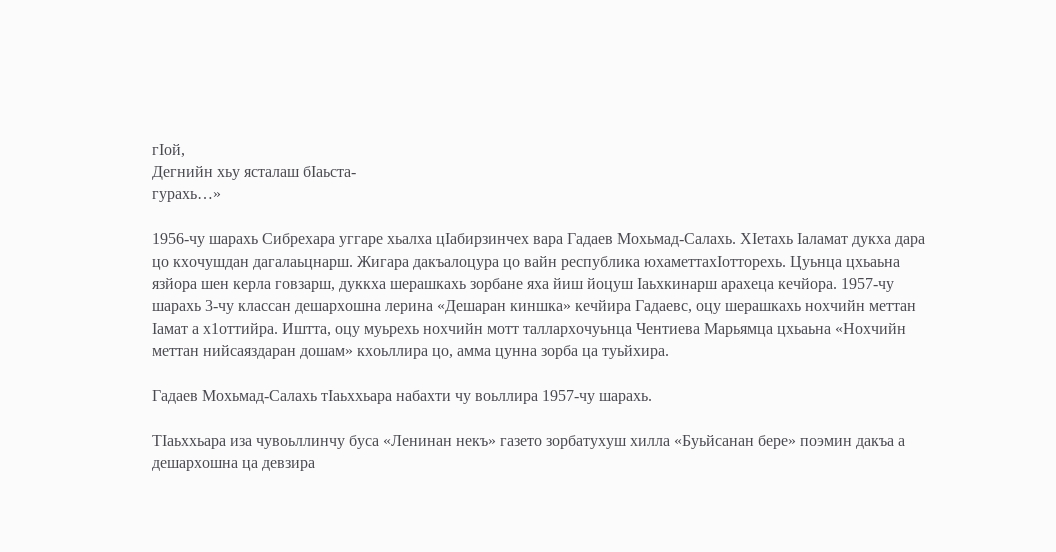гIой,
Дегнийн хьу ясталаш бIаьста-
гурахь…»

1956-чу шарахь Сибрехара уггаре хьалха цIабирзинчех вара Гадаев Мохьмад-Салахь. ХIетахь Iаламат дукха дара цо кхочушдан дагалаьцнарш. Жигара дакъалоцура цо вайн республика юхаметтахIотторехь. Цуьнца цхьаьна язйора шен керла говзарш, дуккха шерашкахь зорбане яха йиш йоцуш Iаьхкинарш арахеца кечйора. 1957-чу шарахь 3-чу классан дешархошна лерина «Дешаран киншка» кечйира Гадаевс, оцу шерашкахь нохчийн меттан Iамат а х1оттийра. Иштта, оцу муьрехь нохчийн мотт таллархочуьнца Чентиева Марьямца цхьаьна «Нохчийн меттан нийсаяздаран дошам» кхоьллира цо, амма цунна зорба ца туьйхира.

Гадаев Мохьмад-Салахь тIаьххьара набахти чу воьллира 1957-чу шарахь.

ТIаьххьара иза чувоьллинчу буса «Ленинан некъ» газето зорбатухуш хилла «Буьйсанан бере» поэмин дакъа а дешархошна ца девзира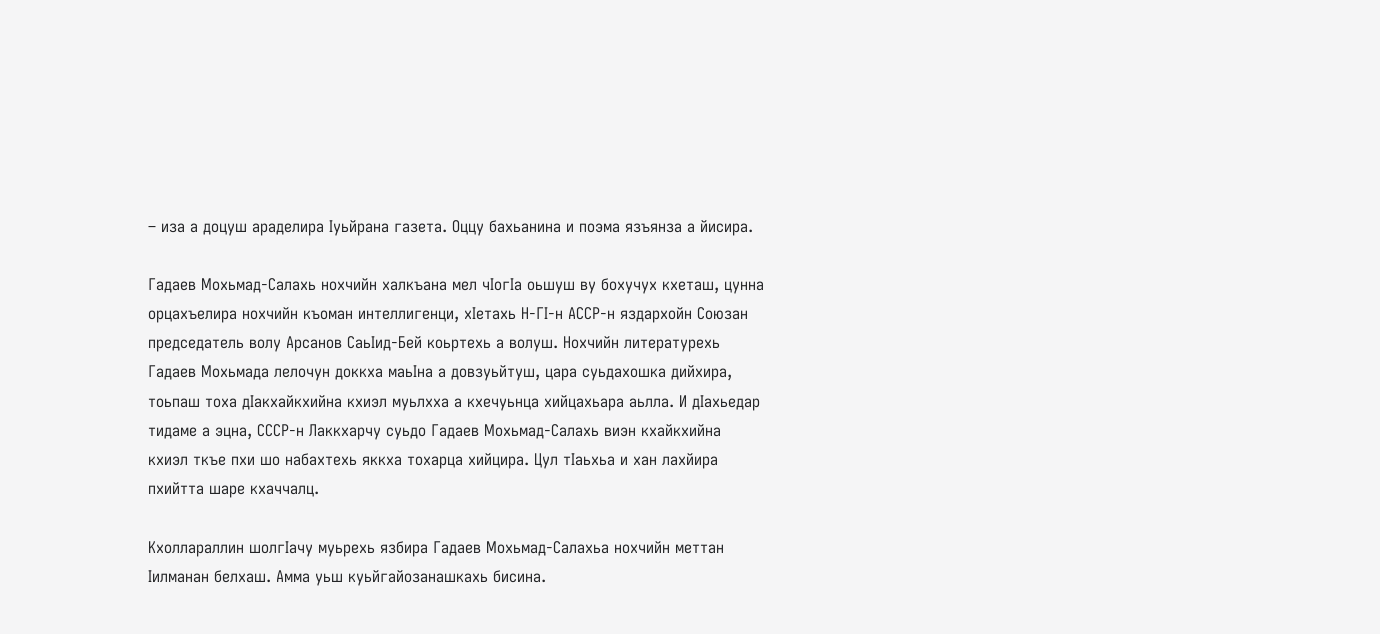– иза а доцуш араделира Iуьйрана газета. Оццу бахьанина и поэма язъянза а йисира.

Гадаев Мохьмад-Салахь нохчийн халкъана мел чIогIа оьшуш ву бохучух кхеташ, цунна орцахъелира нохчийн къоман интеллигенци, хIетахь Н-ГI-н АССР-н яздархойн Союзан председатель волу Арсанов СаьIид-Бей коьртехь а волуш. Нохчийн литературехь Гадаев Мохьмада лелочун доккха маьIна а довзуьйтуш, цара суьдахошка дийхира, тоьпаш тоха дIакхайкхийна кхиэл муьлхха а кхечуьнца хийцахьара аьлла. И дIахьедар тидаме а эцна, СССР-н Лаккхарчу суьдо Гадаев Мохьмад-Салахь виэн кхайкхийна кхиэл ткъе пхи шо набахтехь яккха тохарца хийцира. Цул тIаьхьа и хан лахйира пхийтта шаре кхаччалц.

Кхоллараллин шолгIачу муьрехь язбира Гадаев Мохьмад-Салахьа нохчийн меттан Iилманан белхаш. Амма уьш куьйгайозанашкахь бисина.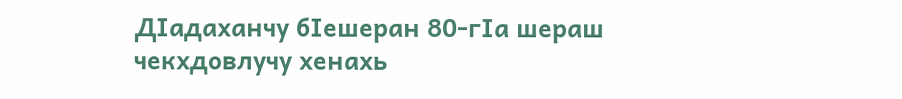ДIадаханчу бIешеран 80-гIа шераш чекхдовлучу хенахь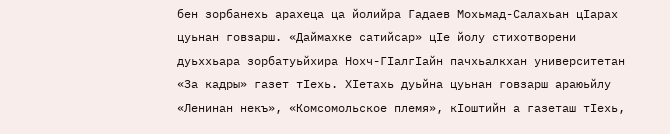бен зорбанехь арахеца ца йолийра Гадаев Мохьмад-Салахьан цIарах цуьнан говзарш. «Даймахке сатийсар» цIе йолу стихотворени дуьххьара зорбатуьйхира Нохч-ГIалгIайн пачхьалкхан университетан «За кадры» газет тIехь. ХIетахь дуьйна цуьнан говзарш араюьйлу «Ленинан некъ», «Комсомольское племя», кIоштийн а газеташ тIехь,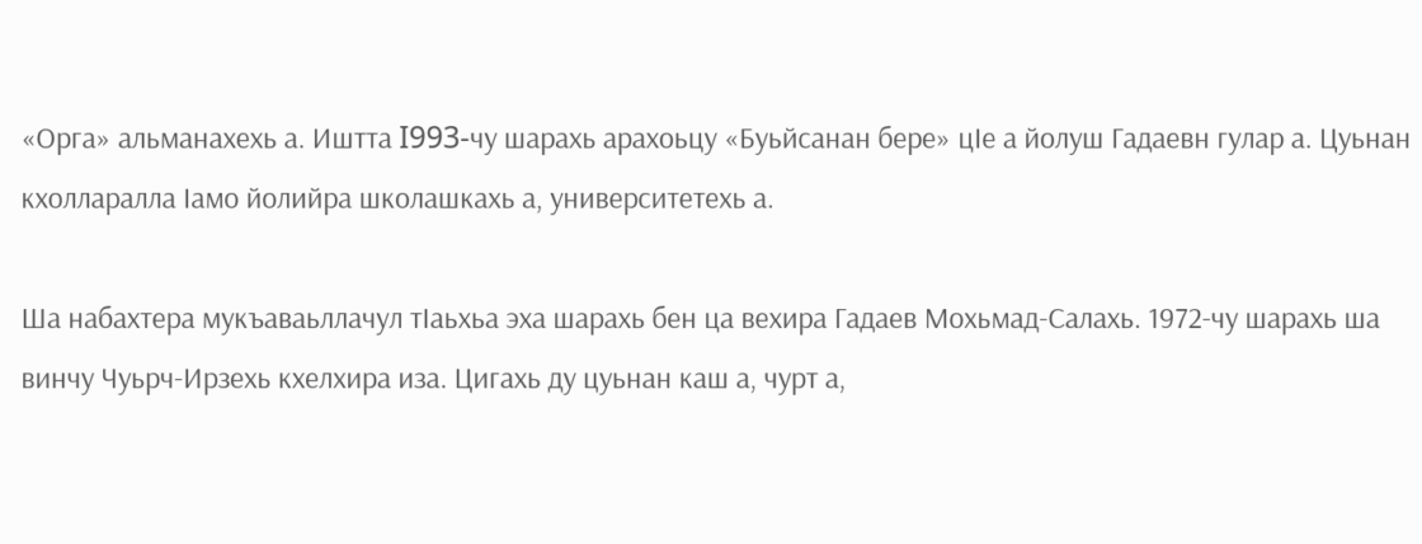«Орга» альманахехь а. Иштта I993-чу шарахь арахоьцу «Буьйсанан бере» цIе а йолуш Гадаевн гулар а. Цуьнан кхолларалла Iамо йолийра школашкахь а, университетехь а.

Ша набахтера мукъаваьллачул тIаьхьа эха шарахь бен ца вехира Гадаев Мохьмад-Салахь. 1972-чу шарахь ша винчу Чуьрч-Ирзехь кхелхира иза. Цигахь ду цуьнан каш а, чурт а,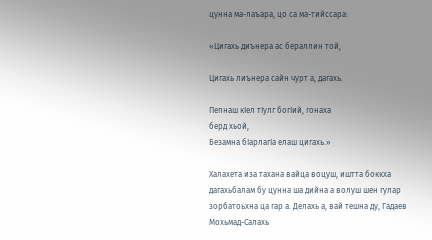цунна ма-лаъара, цо са ма-тийссара:

«Цигахь диънера ас бераллин той,

Цигахь лиънера сайн чурт а, дагахь.

Пепнаш кIел тIулг богIий, гонаха
берд хьой,
Безамна бIарлагIа елаш цигахь.»

Халахета иза тахана вайца воцуш, иштта боккха дагахьбалам бу цунна ша дийна а волуш шен гулар зорбатоьхна ца гар а. Делахь а, вай тешна ду, Гадаев Мохьмад-Салахь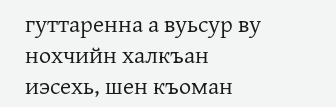гуттаренна а вуьсур ву нохчийн халкъан иэсехь, шен къоман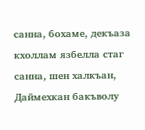санна, бохаме, декъаза кхоллам язбелла стаг санна, шен халкъан, Даймехкан бакъволу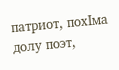патриот, похIма долу поэт,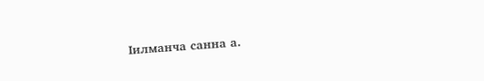Iилманча санна а.